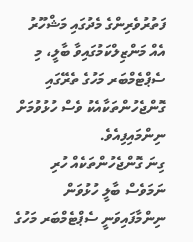ފަތުރުވެރިންގެ މެދުގައި މަޝްހޫރު އެއް މަންޒިލްކަމުގައިވާ ބާލީ، މި ސެޕްޓެމްބަރ މަހުގެ ތެރޭގައި ގޮންޖެހުންތަކާއެކު ވެސް ހުޅުވުމަށް ނިންމައިފިއެވެ.
ގިނަ ގޮންޖެހުންތަކެއް ހުރި ނަމަވެސް ބާލީ ހުޅުވަން ނިންމާފައިވަނީ ސެޕްޓެމްބަރ މަހުގެ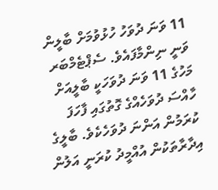11 ވަނަ ދުވަހު ހުޅުވުމަށް ބާލީން ވަނީ ނިންމާފައެވެ. ސެޕްޓެމްބަރ މަހުގެ 11 ވަނަ ދުވަހަކީ ބާލީއަށް ހާއްސަ ދުވަހެއްގެ ގޮތުގައި ފާހަފަ ކުރަމުން އަންނަ ދުވަހެކެވެ. ބާލީގެ އިދާރާތަކުން އުއްމީދު ކުރަނީ އަލުން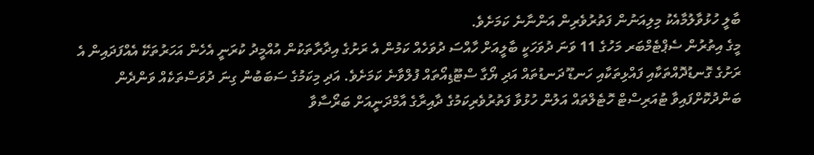ބާލީ ހުޅުވާލުމާއެކު މިލިއަނުން ފަތުރުވެރިން އަންނާނެ ކަމަށެވެ.
މީގެ އިތުރުން ސެޕްޓެމްބަރ މަހުގެ 11 ވަނަ ދުވަހަކީ ބާލީއަށް ހާއްސަ ދުވަހެއް ކަމުން އެ ރަށުގެ އިދާރާތަކުން އުއްމީދު ކުރަނީ އެހެން އަހަރުތަކޭ އެއްފަދައިން އެ ރަށުގެ ގޮނޑުދޮއްތަކާއި ފައްޅިތަކާއި ހަނޑޫ ދަނޑުތައް އަދި ޔޯގާ ސްޓޫޑިއޯތައް ފުލްވާނެ ކަމަށެވެ. އަދި މިކަމުގެ ސަބަބުން ގިނަ ދުވަސްތަކެއް ވަންދެން ބަންދުކޮށްފައިވާ ޓުއަރިސްޓް ހޮޓެލްތައް އަލުން ހުޅުވާ ފަތުރުވެރިކަމުގެ ދާއިރާގެ އާމްދަނީއަށް ބަރޯސާވާ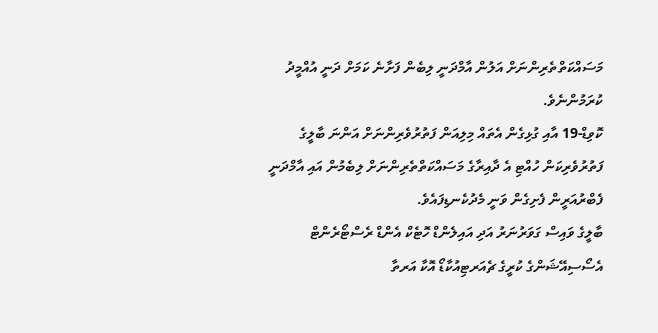މަސައްކަތްތެރިންނަށް އަލުން އާމްދަނީ ލިބެން ފަށާނެ ކަމަށް ދަނީ އުއްމީދު ކުރަމުންނެވެ.
ކޮވިޑް-19 އާއި ގުޅިގެން އެތައް މިލިއަން ފަތުރުވެރިންނަށް އަންނަ ބާލީގެ ފަތުރުވެރިކަން ހުއްޓި އެ ދާއިރާގެ މަސައްކަތްތެރިންނަށް ލިބެމުން އައި އާމްދަނީ ފެބްރުއަރީން ފެށިގެން ވަނީ މެދުކެނޑިފައެވެ.
ބާލީގެ ވައިސް ގަވަރުނަރު އަދި އައިލެންޑް ހޮޓެކް އެންޑް ރެސްޓޯރެންޓް އެސޯސިއޭޝަންގެ ކުރީގެ ޗެއަރޓިއުކާޑޯ އޮކާ އަރތާ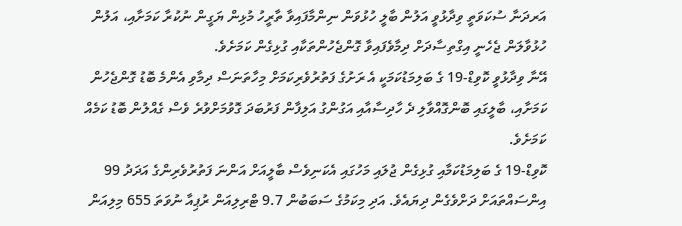އަރދަނާ ސުކަވަތީ ވިދާޅުވީ އަލުން ބާލީ ހުޅުވަން ނިންމާފައިވާ ތާރީހު މުޅިން ޔަގީން ނުކުރާ ކަމަށާއި، އަލުން ހުޅުވާލަން ޖެހެނީ އިގްތިސާދަށް ދިމާވެފައިވާ ގޮންޖެހުންތަކާއި ގުޅިގެން ކަމަށެވެ.
އޭނާ ވިދާޅުވީ ކޮވިޑް-19 ގެ ބަލިމަޑުކަމަކީ އެ ރަށުގެ ފަތުރުވެރިކަމަށް މިހާތަނަސް ދިމާވި އެންމެ ބޮޑު ގޮންޖެހުން ކަމަށާއި، ބާލީގައި ބޮންގޮއްވާލި ދެ ހާދިސާއާއި އަގުންގު އަލިފާން ފަރުބަދަ ގޮވުމަށްވުރެ ވެސް ގެއްލުން ބޮޑު ކަމެއް ކަމަށެވެ.
ކޮވިޑް-19 ގެ ބަލިމަޑުކަމާއި ގުޅިގެން ޖުލައި މަހުގައި އެކަނިވެސް ބާލީއަށް އަންނަ ފަތުރުވެރިންގެ އަދަދު 99 އިންސައްތައަށް ދަށްވެގެން ދިޔައެވެ. އަދި މިކަމުގެ ސަބަބުން 9.7 ޓްރިލިއަން ރުޕިއާ ނުވަތަ 655 މިލިއަން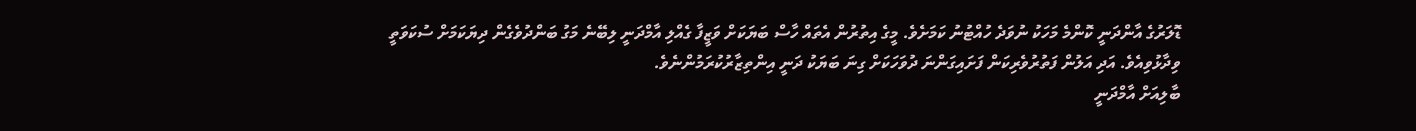ޑޮލަރުގެ އާންދަނީ ކޮންމެ މަހަކު ނުވަދެ ހުއްޓުނު ކަމަށެވެ. މީގެ އިތުރުން އެތައް ހާސް ބަޔަކަށް ވަޒީފާ ގެއްލި އާމްދަނީ ލިބޭނެ މަގު ބަންދުވެގެން ދިޔަކަމަށް ސުކަވަތީ ވިދާޅުވިއެވެ. އަދި އަލުން ފަތުރުވެރިކަން ފަށައިގަންނަ ދުވަހަކަށް ގިނަ ބަޔަކު ދަނީ އިންތިޒާރުކުރަމުންނެވެ.
ބާލިއަށް އާމްދަނީ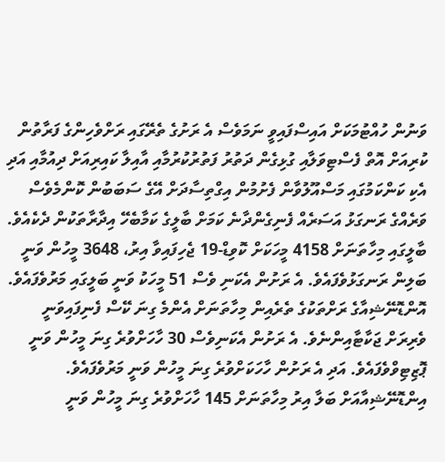ވަނުން ހުއްޓުމަކަށް އައިސްފައިވީ ނަމަވެސް އެ ރަށުގެ ތެރޭގައި ރަށްވެހިންގެ ފަރާތުން ކުރިއަށް އޮތް ފެސްޓިވަލާއި ގުޅިގެން ދަތުރު ފަތުރުކުރުމާއި އާއިލާ ކައިރިއަށް ދިއުމާއި އަދި އެކި ކަންކަމުގައި މަސްއޫލުވާން ފެށުމުން އިގްތިސާދަށް އޭގެ ސަބަބުން ކޮންމެވެސް ވަރެއްގެ ރަނގަޅު އަސަރެއް ފެނިގެންދާނެ ކަމަށް ބާލީގެ ކަމާބެހޭ އިދާރާތަކުން ދެކެއެވެ.
ބާލީގައި މިހާތަނަށް 4158 މީހަކަށް ކޮވިޑް-19 ޖެހިފައިވާ އިރު، 3648 މީހުން ވަނީ ބަލިން ރަނގަޅުވެފައެވެ. އެ ރަށުން އެކަނި ވެސް 51 މީހަކު ވަނީ ބަލީގައި މަރުވެފައެވެ. އޮންޑޮނޭޝިއާގެ ރަށްތަކުގެ ތެރެއިން މިހާތަނަށް އެންމެ ގިނަ ކޭސް ފެނިފައިވަނީ ވެރިރަށް ޖަކާޓާއިންނެވެ. އެ ރަށުން އެކަނިވެސް 30 ހާހަށްވުރެ ގިނަ މީހުން ވަނީ ޕޮޒިޓިވްވެފައެވެ. އަދި އެ ރަށުން ހާހަކަށްވުރެ ގިނަ މީހުން ވަނީ މަރުވެފައެވެ.
އިންޑޮނޭޝިއާއަށް ބަލާ އިރު މިހާތަނަށް 145 ހާހަށްވުރެ ގިނަ މީހުން ވަނީ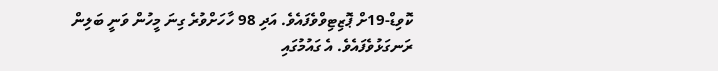ކޮވިޑް-19ށް ޕޮޒިޓިވްވެފައެވެ. އަދި 98 ހާހަށްވުރެ ގިނަ މީހުން ވަނީ ބަލިން ރަނގަޅުވެފައެވެ. އެ ގައުމުގައި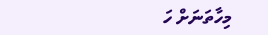މިހާތަނަށް ހަ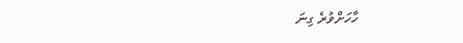ހާހަށްވުރެ ގިނަ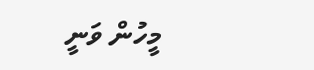މީހުން ވަނީ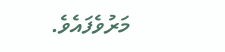މަރުވެފައެވެ.